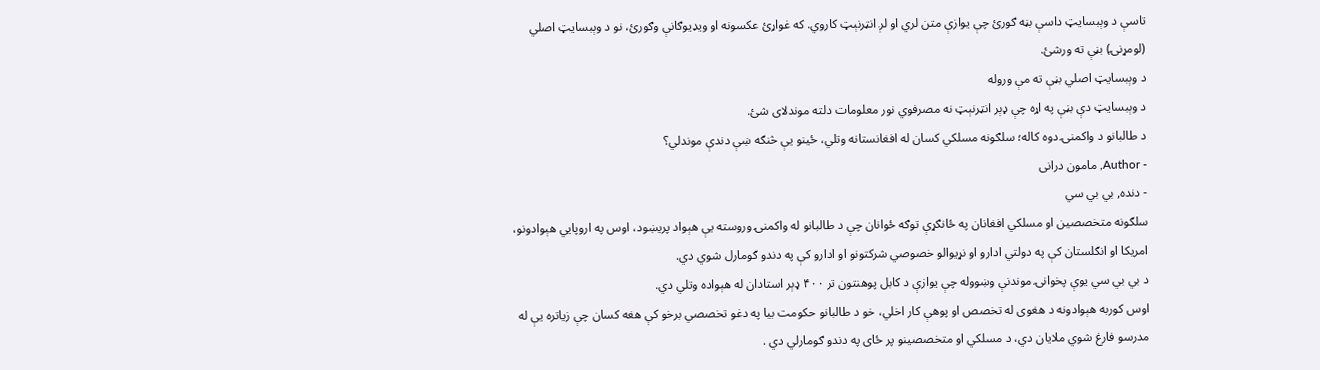تاسې د وېبسایټ داسې بڼه ګورئ چې یوازې متن لري او لږ انټرنېټ کاروي. که غواړئ عکسونه او ویډیوګانې وګورئ، نو د وېبسایټ اصلي (لومړنۍ) بڼې ته ورشئ.
د وېبسایټ اصلي بڼې ته مې وروله
د وېبسایټ دې بڼې په اړه چې ډېر انټرنېټ نه مصرفوي نور معلومات دلته موندلای شئ.
د طالبانو د واکمنۍ دوه کاله؛ سلګونه مسلکي کسان له افغانستانه وتلي، ځینو یې څنګه ښې دندې موندلي؟
- Author, مامون درانی
- دنده, بي بي سي
سلګونه متخصصین او مسلکي افغانان په ځانګړې توګه ځوانان چې د طالبانو له واکمنۍ وروسته یې هېواد پریښود، اوس په اروپايي هېوادونو، امریکا او انګلستان کې په دولتي ادارو او نړیوالو خصوصي شرکتونو او ادارو کې په دندو ګومارل شوي دي.
د بي بي سي یوې پخوانۍ موندنې وښووله چې یوازې د کابل پوهنتون تر ۴۰۰ ډېر استادان له هېواده وتلي دي.
اوس کوربه هېوادونه د هغوی له تخصص او پوهې کار اخلي، خو د طالبانو حکومت بیا په دغو تخصصي برخو کې هغه کسان چې زیاتره یې له مدرسو فارغ شوي ملایان دي، د مسلکي او متخصصینو پر ځای په دندو ګومارلي دي .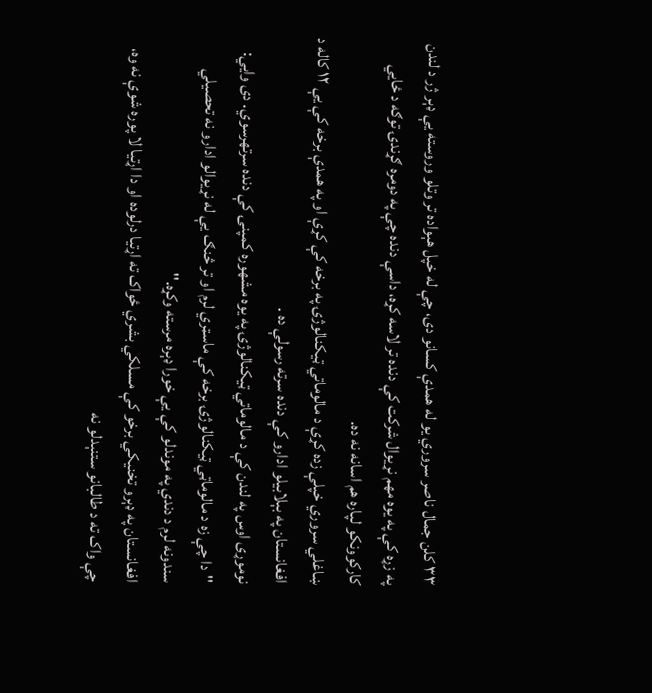۳۳ کلن جمال ناصر سروري یو له همدې کسانو دی، چې له خپل هېواده تر وتلو وروسته یې ډېر ژر د لندن په زړه کې په یوه مهم نړیوال شرکت کې دنده تر لاسه کړه، داسې دنده چې په دومره ګړندۍ توګه د ځايي کارکوونکو لپاره هم اسانه نه ده.
ښاغلي سروري خپلې زده کړې د مالوماتي ټیکنالوژۍ په برخه کې کړې او په همدې برخه کې یې ۱۲ کاله د افغانستان په بېلابیلو ادارو کې دنده سرته رسولې ده .
نوموړی اوس په لندن کې د مالوماتي ټیکنالوژۍ په یوه مشهوره کمپنۍ کې دنده سرتهرسوي. دی وايي:
''دا چې زه د مالوماټي ټیکنالوژۍ برخه کې ماسټري لرم او تر څنګ یې له نړیوالو ادارو نه تحصیلي سندونه لرم د دندي په موندلو کې یې خورا ډېره مرسته وکړه.''
افغانستان په ډېرو تخنیکي برخو کې مسلکي بشري ځواک ته اړتیا درلوده او دا اړتیا لا پوره شوې نه وه، چې واک ته د طالبانو ستنېدلو نه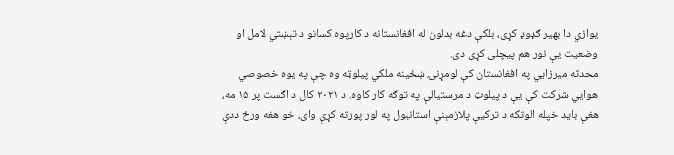یوازي دا بهیر ګډوډ کړی، بلکې دغه بدلون له افغانستانه د کارپوه کسانو د تېښتي لامل او وضعیت یې نور هم پیچلی کړی دی.
محدثه میرزايي په افغانستان کې لومړنۍ ښځینه ملکي پیلوټه وه چې په یوه خصوصي هوايي شرکت کې یې د پیلوټ د مرستیالې په توګه کار کاوه. د ۲۰۲۱ کال د اګست پر ۱۵ مه، هغې باید خپله الوتکه د ترکیې پلازمېنې استانبول په لور پورته کړې وای، خو هغه ورځ ددې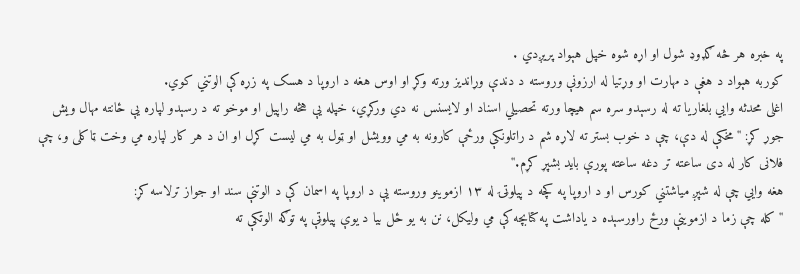په خبره هر څه ګډوډ شول او اړه شوه خپل هېواد پریږدي .
کوربه هېواد د هغې د مهارت او وړتیا له ارزونې وروسته د دندې وړاندیز ورته وکړ او اوس هغه د اروپا د هسک په زړه کې الوتني کوي.
اغلی محدثه وایي بلغاریا ته له رسېدو سره سم هیچا ورته تحصیلي اسناد او لایسنس نه دي ورکړي، خپله یې هڅه راپیل او موخو ته د رسېدو لپاره یې ځانته مهال ویش جوړ کړ: ''مخکې له دې، چې د خوب بستر ته لاړه شم د راتلونکې ورځې کارونه به مي وویشل او ټول به مي لیست کړل او ان د هر کار لپاره مي وخت ټاکلی و، چې فلانی کار له دی ساعته تر دغه ساعته پورې باید بشپړ کړم.''
هغه وايي چې له شپږ مياشتني کورس او د اروپا په کچه د پيلوټۍ له ١٣ ازموينو وروسته يې د اروپا په اسمان کې د الوتنې سند او جواز ترلاسه کړ:
''کله چې زما د ازموینې ورځ راورسېده د یاداشت په کتابچه کې مي ولیکل، نن به یو ځل بیا د یوې پیلوټې په توګه الوتکې ته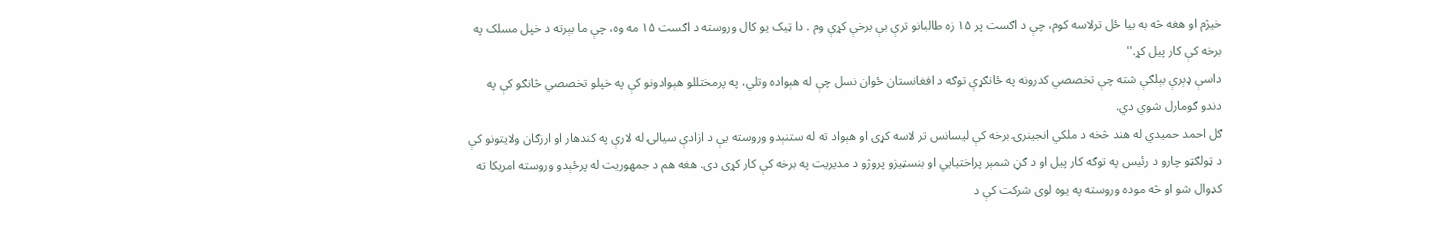خیژم او هغه څه به بیا ځل ترلاسه کوم، چې د اګست پر ۱۵ زه طالبانو ترې بې برخې کړې وم . دا ټیک یو کال وروسته د اګست ۱۵ مه وه، چې ما بېرته د خپل مسلک په برخه کې کار پیل کړ.''
داسې ډېرې بېلګې شته چې تخصصي کدرونه په ځانګړې توګه د افغانستان ځوان نسل چې له هېواده وتلي، په پرمختللو هېوادونو کې په خپلو تخصصي څانګو کې په دندو ګومارل شوي دي.
ګل احمد حمیدي له هند څخه د ملکي انجینرۍ برخه کې لیسانس تر لاسه کړی او هېواد ته له ستنېدو وروسته یې د ازادې سیالۍ له لارې په کندهار او ارزګان ولایتونو کې د ټولګټو چارو د رئیس په توګه کار پیل او د ګڼ شمېر پراختیایي او بنسټیزو پروژو د مدیریت په برخه کې کار کړی دی. هغه هم د جمهوریت له پرځېدو وروسته امریکا ته کډوال شو او څه موده وروسته په یوه لوی شرکت کې د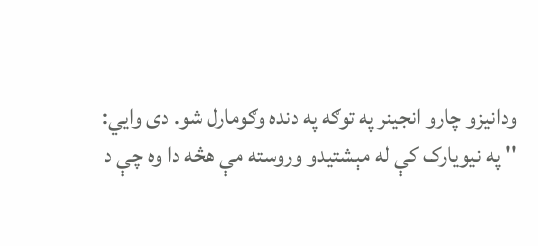ودانیزو چارو انجینر په توګه په دنده وګومارل شو. دی وايي:
'' په نیویارک کې له مېشتیدو وروسته مې هڅه دا وه چې د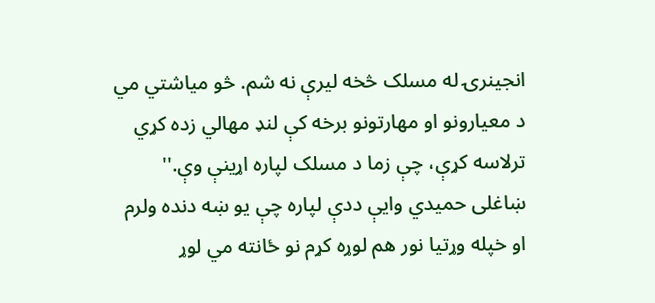انجینرۍ له مسلک څخه لیرې نه شم. څو میاشتي مي د معیارونو او مهارتونو برخه کې لنډ مهالي زده کړي ترلاسه کړې، چې زما د مسلک لپاره اړینې وې.''
ښاغلی حمیدي وایې ددې لپاره چې یو ښه دنده ولرم او خپله وړتیا نور هم لوړه کړم نو ځانته مي لوړ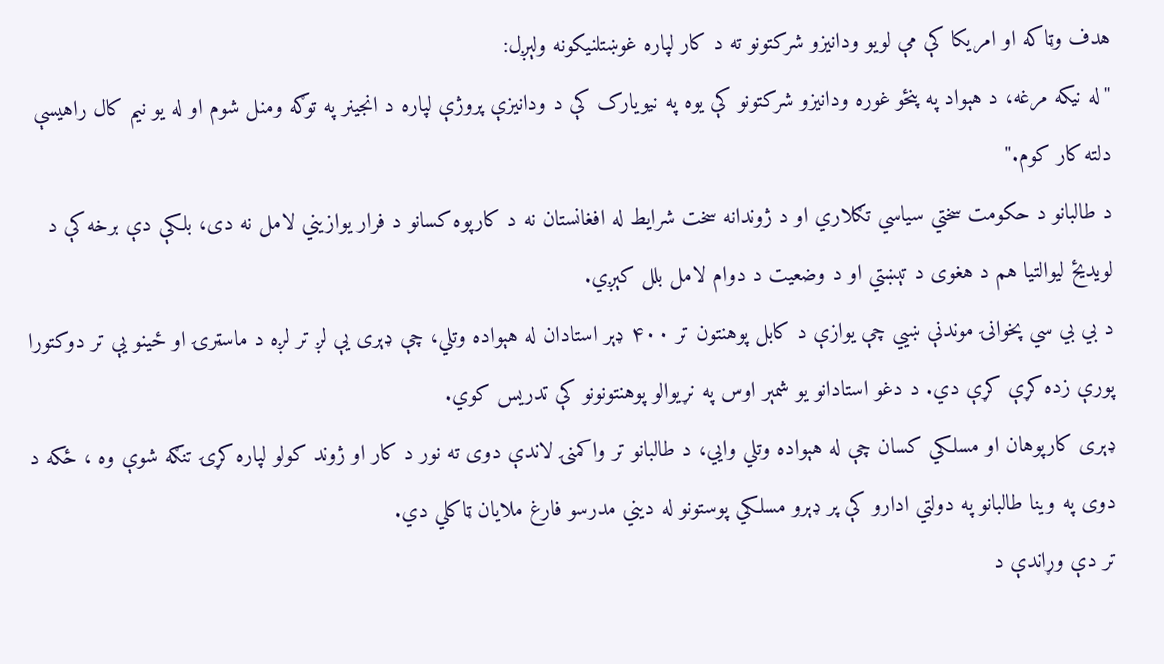هدف وټاکه او امریکا کې مې لویو ودانیزو شرکتونو ته د کار لپاره غوښتلنیکونه ولېږل:
''له نیکه مرغه، د هېواد په پنځو غوره ودانیزو شرکتونو کې یوه په نیویارک کې د ودانیزې پروژې لپاره د انجینر په توګه ومنل شوم او له یو نیم کال راهیسې دلته کار کوم.''
د طالبانو د حکومت سختي سیاسي تګلاري او د ژوندانه سخت شرایط له افغانستان نه د کارپوه کسانو د فرار یوازیني لامل نه دی، بلکې دې برخه کې د لویدیځ لیوالتیا هم د هغوی د تېښتي او د وضعیت د دوام لامل بلل کېږي.
د بي بي سي پخوانۍ موندنې ښيي چې یوازې د کابل پوهنتون تر ۴۰۰ ډېر استادان له هېواده وتلي، چې ډېری یې لږ تر لږه د ماسټرۍ او ځینو یې تر دوکتورا پورې زده کړې کړې دي. د دغو استادانو یو شمېر اوس په نړیوالو پوهنتونونو کې تدریس کوي.
ډېری کارپوهان او مسلکي کسان چې له هېواده وتلي وايي، د طالبانو تر واکمنۍ لاندې دوی ته نور د کار او ژوند کولو لپاره کړۍ تنګه شوې وه ، ځکه د دوی په وینا طالبانو په دولتي ادارو کې پر ډېرو مسلکي پوستونو له دیني مدرسو فارغ ملایان ټاکلي دي.
تر دې وړاندې د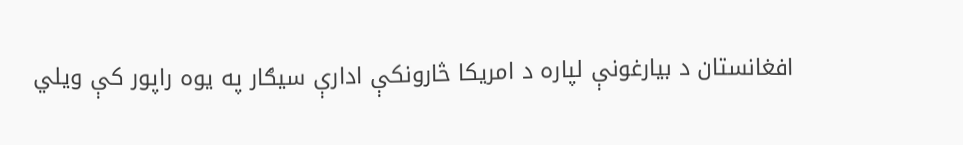افغانستان د بیارغونې لپاره د امریکا څارونکې ادارې سیګار په یوه راپور کې ویلي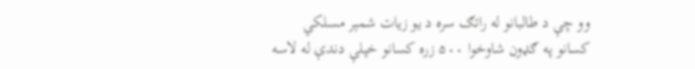وو چې د طالبانو له راتګ سره د یو زیات شمېر مسلکي کسانو په ګډون شاوخوا ۵۰۰ زره کسانو خپلې دندې له لاسه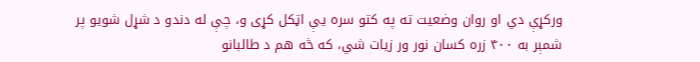ورکړې دي او روان وضعیت ته په کتو سره یې اټکل کړی و، چې له دندو د شړل شویو پر شمېر به ۴۰۰ زره کسان نور ور زیات شي، که څه هم د طالبانو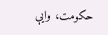حکومت، وایې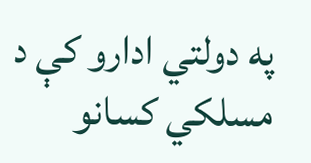په دولتي ادارو کې د مسلکي کسانو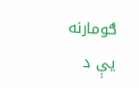ګومارنه یې د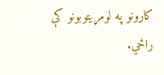کارونو په لومړیتوبونو کې راځي.